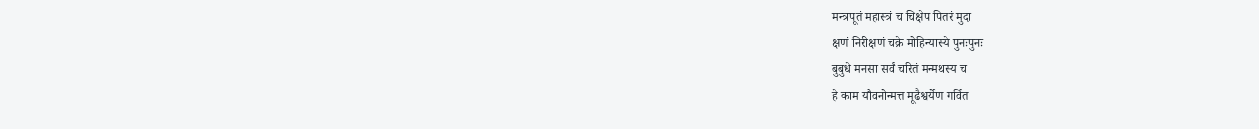मन्त्रपूतं महास्त्रं च चिक्षेप पितरं मुदा
क्षणं निरीक्षणं चक्रे मोहिन्यास्ये पुनःपुनः
बुबुधे मनसा सर्वं चरितं मन्मथस्य च
हे काम यौवनोन्मत्त मूढैश्वर्येण गर्वित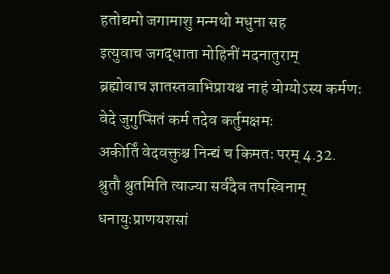हतोद्यमो जगामाशु मन्मथो मधुना सह
इत्युवाच जगद्धाता मोहिनीं मदनातुराम्
ब्रह्मोवाच ज्ञातस्तवाभिप्रायश्च नाहं योग्योऽस्य कर्मणः
वेदे जुगुप्सितं कर्म तदेव कर्तुमक्षमः
अकीर्तिं वेदवक्तुश्च निन्द्यं च किमतः परम् 4.32.
श्रुतौ श्रुतमिति त्याज्या सर्वदैव तपस्विनाम्
धनायुःप्राणयशसां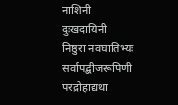नाशिनी दुःखदायिनी
निष्ठुरा नवघातिभ्यः सर्वापद्बीजरूपिणी
परद्रोहाद्यथा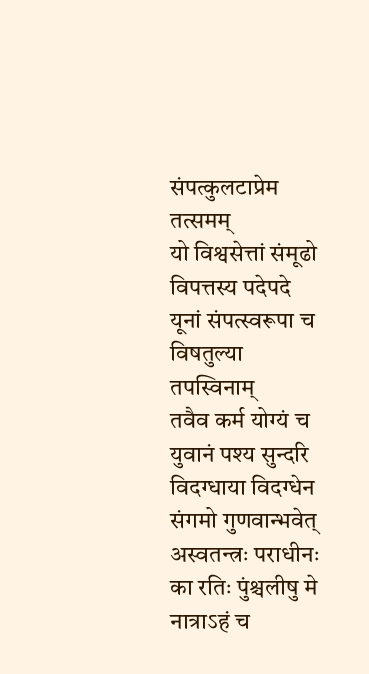संपत्कुलटाप्रेम तत्समम्
यो विश्वसेत्तां संमूढो विपत्तस्य पदेपदे
यूनां संपत्स्वरूपा च विषतुल्या तपस्विनाम्
तवैव कर्म योग्यं च युवानं पश्य सुन्दरि
विदग्धाया विदग्धेन संगमो गुणवान्भवेत्
अस्वतन्त्रः पराधीनः का रतिः पुंश्चलीषु मे
नात्राऽहं च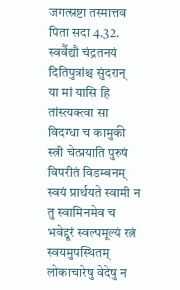जगत्स्रष्टा तस्मात्तव पिता सदा 4.32.
स्वर्वैद्यौ चंद्रतनयं दितिपुत्रांश्च सुंदरान्
या मां यासि हि तांस्त्यक्त्वा सा विदग्धा च कामुकी
स्त्री चेत्प्रयाति पुरुषं विपरीतं विडम्बनम्
स्वयं प्रार्थयते स्वामी न तु स्वामिनमेव च
भवेद्दूरं स्वल्पमूल्यं रत्नं स्वयमुपस्थितम्
लोकाचारेषु वेदेषु न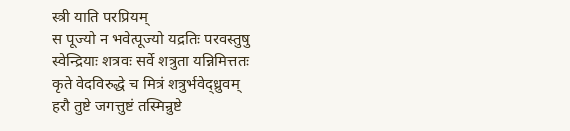स्त्री याति परप्रियम्
स पूज्यो न भवेत्पूज्यो यद्रतिः परवस्तुषु
स्वेन्द्रियाः शत्रवः सर्वे शत्रुता यन्निमित्ततः
कृते वेदविरुद्धे च मित्रं शत्रुर्भवेद्ध्रुवम्
हरौ तुष्टे जगत्तुष्टं तस्मिन्रुष्टे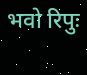भवो रिपुः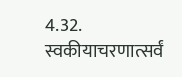4.32.
स्वकीयाचरणात्सर्वं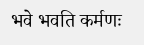भवे भवति कर्मणः